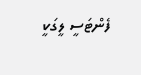ފެންޓަސީ ލީގަކީ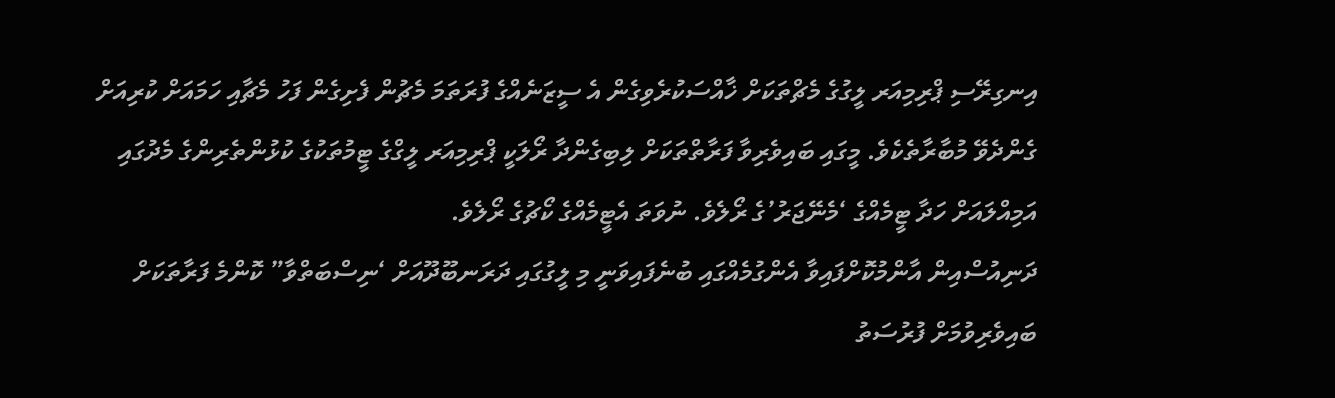އިނގިރޭސި ޕްރިމިއަރ ލީގުގެ މެޗްތަކަށް ޚާއްސަކުރެވިގެން އެ ސީޒަނެއްގެ ފުރަތަމަ މެޗުން ފެށިގެން ފަހު މެޗާއި ހަމައަށް ކުރިއަށް ގެންދެވޭ މުބާރާތެކެވެ. މީގައި ބައިވެރިވާ ފަރާތްތަކަށް ލިބިގެންދާ ރޯލަކީ ޕްރިމިއަރ ލީގްގެ ޓީމުތަކުގެ ކުޅުންތެރިންގެ މެދުގައި އަމިއްލައަށް ހަދާ ޓީމެއްގެ ‘މެނޭޖަރު’ގެ ރޯލެވެ. ނުވަތަ އެޓީމެއްގެ ކޯޗުގެ ރޯލެވެ.
ދަނިއުސްއިން އާންމުކޮށްފައިވާ އެންގުމެއްގައި ބުނެފައިވަނީ މި ލީގުގައި ދަރަނބޫދޫއަށް ‘ނިސްބަތްވާ” ކޮންމެ ފަރާތަކަށް ބައިވެރިވުމަށް ފުރުސަތު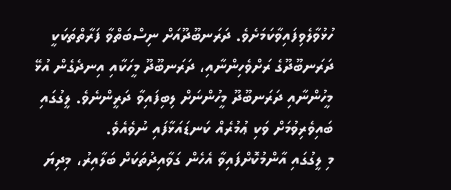ހުޅުވާލެވިފައިވާކަމަށެވެ. ދަރަނބޫދޫއަށް ނިސްބަތްވާ ފަރާތްތަކަކީ ދަރަނބޫދޫގެ ރަށްވެހިންނާއި، ދަރަނބޫދޫ މީހަކާއި އިނދެގެން އުޅޭ މީހުންނާއި ދަރަނބޫދޫ މީހުންނަށް ލިބިފައިވާ ދަރީންނެވެ. ލީގުގައި ބައިވެރިވުމަށް ވަކި ޢުމުރެއް ކަނޑައަޅާފައި ނުވެއެވެ.
މި ލީގުގައި އާންމުކޮށްފައިވާ އެހެން ގަވާއިދުތަކަށް ބަލާއިރު، މިދިޔަ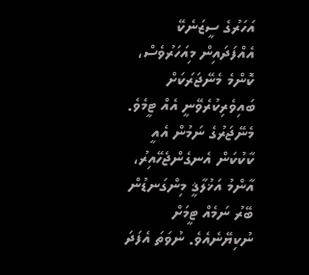އަހަރުގެ ސީޒަނެކޭ އެއްފަދައިން މިއަހަރުވެސް، ކޮންމެ މެނޭޖަރަކަށް ބައިވެރިކުރެވޭނީ އެއް ޓީމެވެ. މެނޭޖަރުގެ ނަމުން އެއީ ކާކުކަން އެނގެންޖެހޭއިރު، އާންމު އަޚުލާޤީ މިންގަނޑުން ބޭރު ނަމެއް ޓީމަށް ނުކިޔޭނެއެވެ. ނުވަތަ އެފަދަ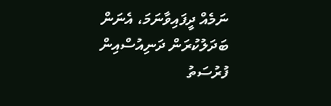ނަމެއް ދީފައިވާނަމަ، އެނަން ބަދަލުކުރަން ދަނިއުސްއިން ފުރުސަތު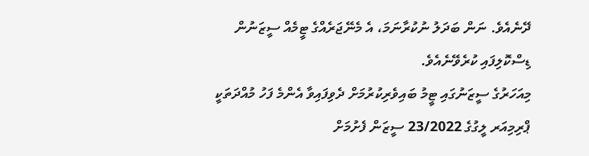ދޭނެއެވެ. ނަން ބަދަލު ނުކުރާނަމަ، އެ މެނޭޖަރެއްގެ ޓީމެއް ސީޒަނުން ޑިސްކޮލިފައި ކުރެވޭނެއެވެ.
މިއަހަރުގެ ސީޒަނުގައި ޓީމު ބައިވެރިކުރުމަށް ދެވިފައިވާ އެންމެ ފަހު މުއްދަތަކީ ޕްރިމިއަރ ލީގުގެ 23/2022 ސީޒަން ފެށުމަށް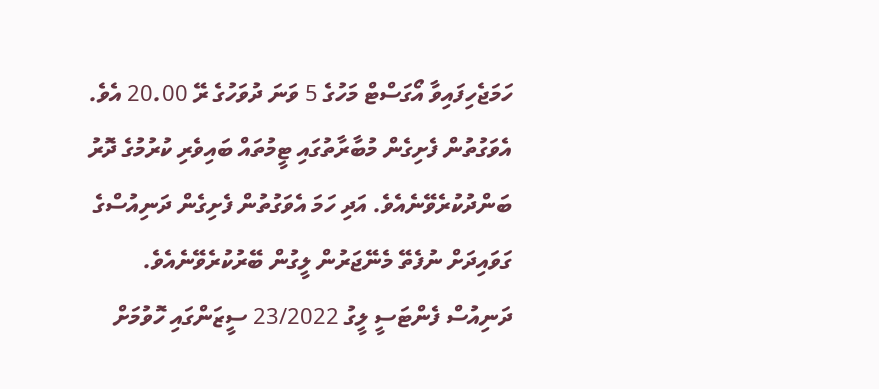ހަމަޖެހިފައިވާ އޯގަސްޓް މަހުގެ 5 ވަނަ ދުވަހުގެ ރޭ 20.00 އެވެ. އެވަގުތުން ފެށިގެން މުބާރާތުގައި ޓީމުތައް ބައިވެރި ކުރުމުގެ ދޮރު ބަންދުކުރެވޭނެއެވެ. އަދި ހަމަ އެވަގުތުން ފެށިގެން ދަނިއުސްގެ ގަވައިދަށް ނުފެތޭ މެނޭޖަރުން ލީގުން ބޭރުކުރެވޭނެއެވެ.
ދަނިއުސް ފެންޓަސީ ލީގު 23/2022 ސީޒަންގައި ހޮވުމަށް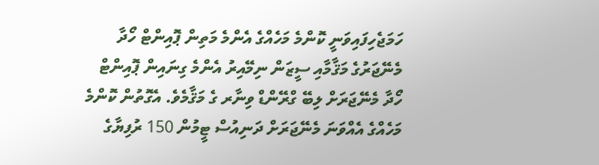ހަމަޖެހިފައިވަނީ ކޮންމެ މަހެއްގެ އެންމެ މަތިން ޕޮއިންޓް ހޯދާ މެނޭޖަރުގެ މަޤާމާއި ސީޒަން ނިމޭއިރު އެންމެ ގިނައިން ޕޮއިންޓް ހޯދާ މެނޭޖަރަށް ލިބޭ ގްރޭންޑް ވިނާރ ގެ މަޤާމެވެ. އެގޮތުން ކޮންމެ މަހެއްގެ އެއްވަނަ މެނޭޖަރަށް ދަނިއުސް ޓީމުން 150 ރުފިޔާގެ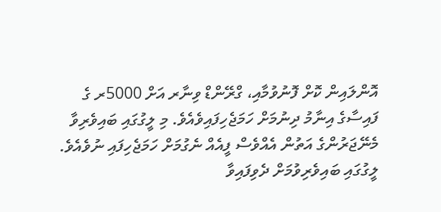އޮންލައިން ކޮށް ފޮނުވުމާއި، ގްރޭންޑް ވިނާރ އަށް 5000ރ ގެ ފައިސާގެ އިނާމު ދިނުމަށް ހަމަޖެހިފައިވެއެވެ. މި ލީގުގައި ބައިވެރިވާ މެނޭޖަރުންގެ އަތުން އެއްވެސް ފީއެއް ނެގުމަށް ހަމަޖެހިފައި ނުވެއެވެ. ލީގުގައި ބައިވެރިވުމަށް ދެވިފައިވާ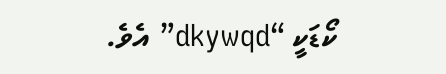ކޯޑަކީ “dkywqd” އެވެ.